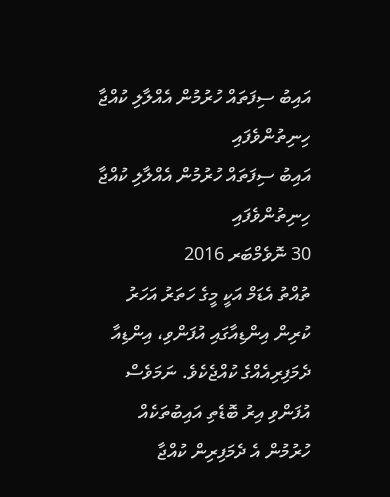އައިބު ސިފަތައް ހުރުމުން އެއްލާލި ކުއްޖާ ހިނިތުންވެފައި
އައިބު ސިފަތައް ހުރުމުން އެއްލާލި ކުއްޖާ ހިނިތުންވެފައި
30 ނޮވެމްބަރ 2016
ތުއްތު އެޑަމް އަކީ މީގެ ހަތަރު އަހަރު ކުރިން އިންޑިއާގައި އުފަންވި، އިންޑިއާ ދެމަފިރިއެއްގެ ކުއްޖެކެވެ. ނަމަވެސް އުފަންވި އިރު ބޮޑެތި އައިބުތަކެއް ހުރުމުން އެ ދެމަފިރިން ކުއްޖާ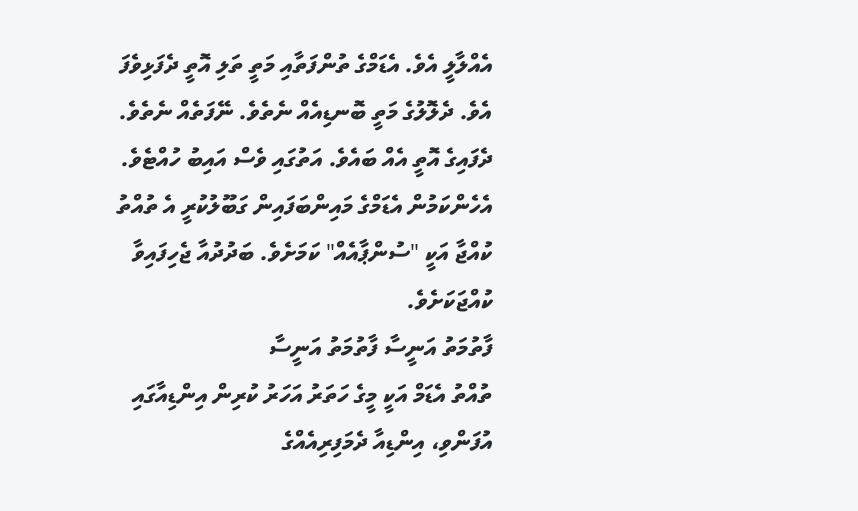އެއްލާލީ އެވެ. އެޑަމްގެ ތުންފަތާއި މަތީ ތަލި އޮތީ ދެފަޅިވެފަ އެވެ. ދެލޮލުގެ މަތީ ބޮނޑިއެއް ނެތެވެ. ނޭފަތެއް ނެތެވެ. ދެފައިގެ އޮތީ އެއް ބައެވެ. އަތުގައި ވެސް އައިބު ހުއްޓެވެ. އެހެންކަމުން އެޑަމްގެ މައިންބަފައިން ގަބޫލުކުރީ އެ ތުއްތު ކުއްޖާ އަކީ "ސުންޕާއެއް" ކަމަށެވެ. ބަދުދުއާ ޖެހިފައިވާ ކުއްޖަކަށެވެ.
ފާތުމަތު އަނީސާ ފާތުމަތު އަނީސާ
ތުއްތު އެޑަމް އަކީ މީގެ ހަތަރު އަހަރު ކުރިން އިންޑިއާގައި އުފަންވި، އިންޑިއާ ދެމަފިރިއެއްގެ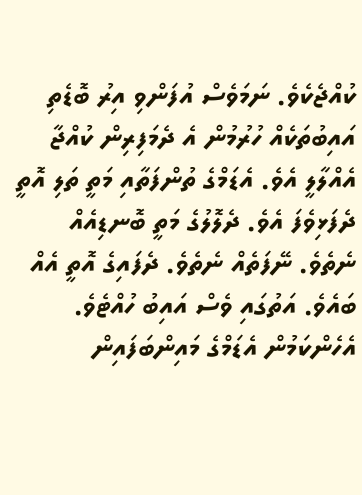ކުއްޖެކެވެ. ނަމަވެސް އުފަންވި އިރު ބޮޑެތި އައިބުތަކެއް ހުރުމުން އެ ދެމަފިރިން ކުއްޖާ އެއްލާލީ އެވެ. އެޑަމްގެ ތުންފަތާއި މަތީ ތަލި އޮތީ ދެފަޅިވެފަ އެވެ. ދެލޮލުގެ މަތީ ބޮނޑިއެއް ނެތެވެ. ނޭފަތެއް ނެތެވެ. ދެފައިގެ އޮތީ އެއް ބައެވެ. އަތުގައި ވެސް އައިބު ހުއްޓެވެ. އެހެންކަމުން އެޑަމްގެ މައިންބަފައިން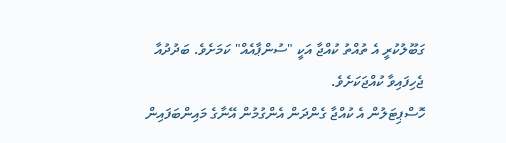ގަބޫލުކުރީ އެ ތުއްތު ކުއްޖާ އަކީ "ސުންޕާއެއް" ކަމަށެވެ. ބަދުދުއާ ޖެހިފައިވާ ކުއްޖަކަށެވެ.
ހޮސްޕިޓަލުން އެ ކުއްޖާ ގެންދަން އެންގުމުން އޭނާގެ މައިންބަފައިން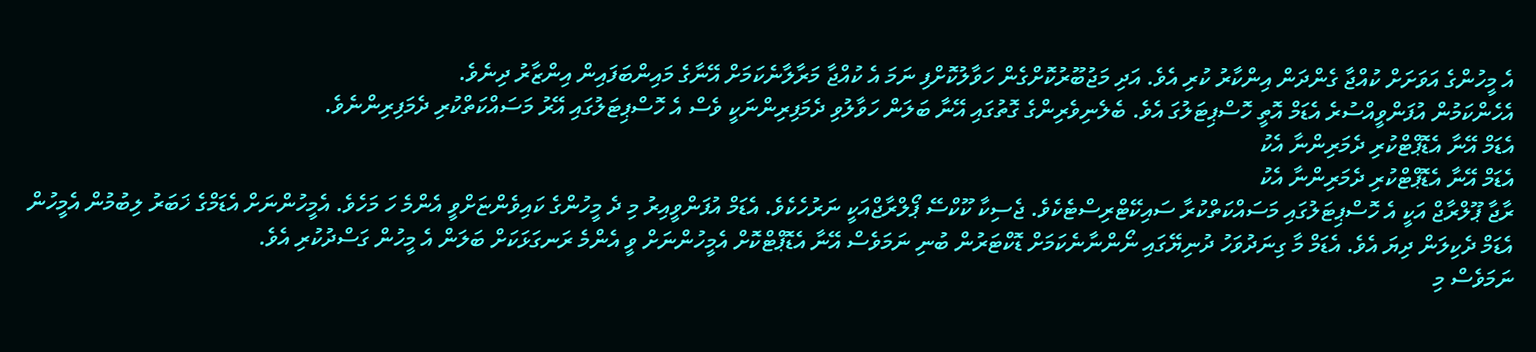އެ މީހުންގެ އަވަށަށް ކުއްޖާ ގެންދަން އިންކާރު ކުރި އެވެ. އަދި މަޖުބޫރުކޮށްގެން ހަވާލުކޮށްފި ނަމަ އެ ކުއްޖާ މަރާލާނެކަމަށް އޭނާގެ މައިންބަފައިން އިންޒާރު ދިނެވެ.
އެހެންކަމުން އުފަންވީއްސުރެ އެޑަމް އޮތީ ހޮސްޕިޓަލުގަ އެވެ. ބެލެނިވެރިންގެ ގޮތުގައި އޭނާ ބަލަން ހަވާލުވި ދެމަފިރިންނަކީ ވެސް އެ ހޮސްޕިޓަލުގައި އޭރު މަސައްކަތްކުރި ދެމަފިރިންނެވެ.
އެޑަމް އޭނާ އެޑޮޕްޓްކުރި ދެމަރިންނާ އެކު
އެޑަމް އޭނާ އެޑޮޕްޓްކުރި ދެމަރިންނާ އެކު
ރާޖާ ޕޫލްރާޖް އަކީ އެ ހޮސްޕިޓަލުގައި މަސައްކަތްކުރާ ސައިކޭޓްރިސްޓެކެވެ. ޖެސިކާ ކޫކްސޭ ޕޯލްރާޖްއަކީ ނަރުހެކެވެ. އެޑަމް އުފަންވީއިރު މި ދެ މީހުންގެ ކައިވެންޏަށްވީ އެންމެ ހަ މަހެވެ. އެމީހުންނަށް އެޑަމްގެ ޚަބަރު ލިބުމުން އެމީހުން އެޑަމް ދެކިލަން ދިޔަ އެވެ. އެޑަމް މާ ގިނަދުވަހު ދުނިޔޭގައި ނޯންނާނެކަމަށް ޑޮކްޓަރުން ބުނި ނަމަވެސް އޭނާ އެޑޮޕްޓްކޮށް އެމީހުންނަށް ވީ އެންމެ ރަނގަޅަކަށް ބަލަން އެ މީހުން ގަސްދުކުރި އެވެ.
ނަމަވެސް މި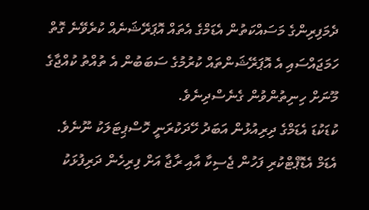ދެމަފިރިންގެ މަސައްކަތުން އެޑަމްގެ އެތައް އޮޕަރޭޝަނެއް ކުރެވޭނެ ގޮތް ހަމަޖައްސައި އެ އޮޕަރޭޝަންތައް ކުރުމުގެ ސަބަބުން އެ ތުއްތު ކުއްޖާގެ މޫނަށް ހިނިތުންވުން ގެނެސްދިނެވެ.
ކުޑަކުޑަ އެޑަމްގެ ދިރިއުޅުން އަބަދު ހޭދަކުރަނީ ހޮސްޕިޓަލަކު ނޫނެވެ. އެޑަމް އެޑޮޕްޓްކުރި ފަހުން ޖެސިކާ އާއި ރާޖާ އަށް ފިރިހެން ދަރިފުޅަކު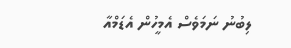ލިބުނު ނަމަވެސް އެމީހުން އެޑަމްއާ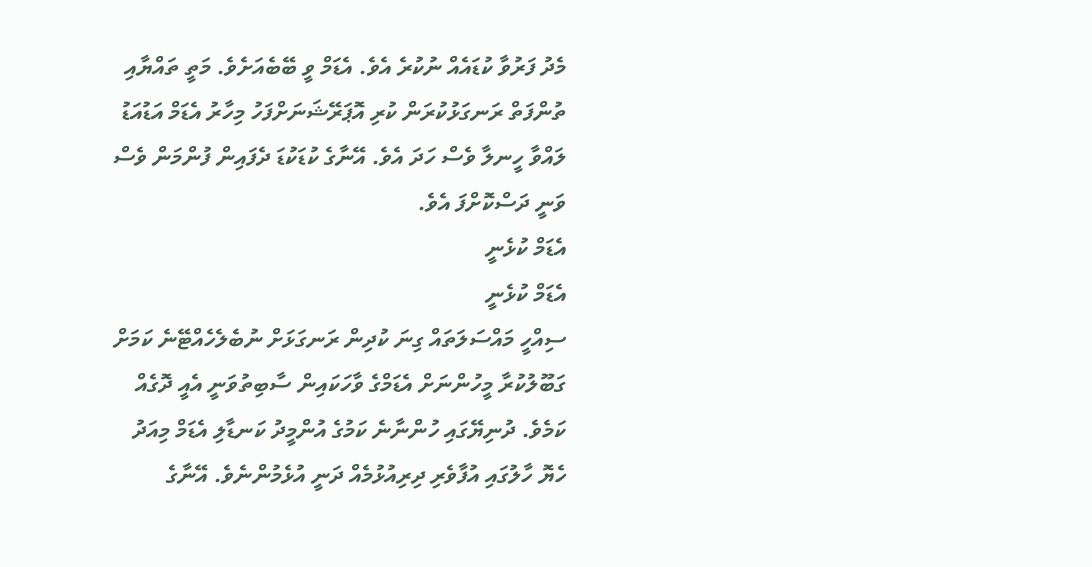މެދު ފަރުވާ ކުޑައެއް ނުކުރެ އެވެ. އެޑަމް ވީ ބޭބެއަށެވެ. މަތީ ތައްޔާއި ތުންފަތް ރަނގަޅުކުރަން ކުރި އޮޕަރޭޝަނަށްފަހު މިހާރު އެޑަމް އަޑުއަޑު ލައްވާ ހީނލާ ވެސް ހަދަ އެވެ. އޭނާގެ ކުޑަކުޑަ ދެފައިން ފުންމަން ވެސް ވަނީ ދަސްކޮށްފަ އެވެ.
އެޑަމް ކުޅެނީ
އެޑަމް ކުޅެނީ
ސިއްހީ މައްސަލަތައް ގިނަ ކުދިން ރަނގަޅަށް ނުބެލެހެއްޓޭނެ ކަމަށް ގަބޫލުކުރާ މީހުންނަށް އެޑަމްގެ ވާހަކައިން ސާބިތުވަނީ އެއީ ދޮގެއް ކަމެވެ. ދުނިޔޭގައި ހުންނާނެ ކަމުގެ އުންމީދު ކަނޑާލި އެޑަމް މިއަދު ހެޔޮ ހާލުގައި އުފާވެރި ދިރިއުޅުމެއް ދަނީ އުޅެމުންނެވެ. އޭނާގެ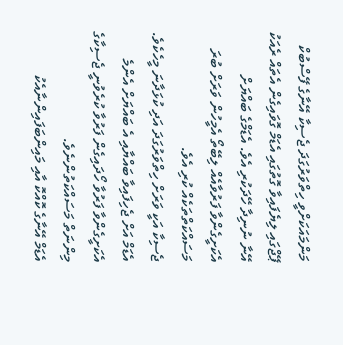މަންމައަކަށްވީ ހިތްވަރުގަދަ ޖެސިކާ އޭނާގެ ފޭސްބުކް ޕޭޖްގައި ލިޔެފައިވާ ގޮތުގައި އެޑަމް ގޮވައިގެން އެތައް ރެއަކު އޭނާ ނުނިދާ ހޭދަކުރި އެވެ. އެޑަމްގެ ބައްޔަށް އެކަށީގެންވާ ފަރުވާއެއް ލިބޭތޯ އެމީހުން ވަރަށް ބުރަ މަސައްކަތްތަކެއް ކުރި އެވެ.
ޖެސިކާ އަކީ ވަރަށް ހިތްވަރުގަދަ އަދި ކުޅަދާނަ މީހެކެވެ. އެޑަމް އަށް ޖެހިފައިވާ ބައްޔާއި އެ ބައްޔަށް އެންމެ އެކަށީގެންވާ ފަރުވާ ހޯދައިގެން ފަރުވާ ކުރެވުނީ ޖެސިކާގެ މިންނަތް މަސައްކަތުންނެވެ.
އެޑަމް އޭނާގެ ކޮއްކޮ އާއި މައިންބަފައިންނާއެކު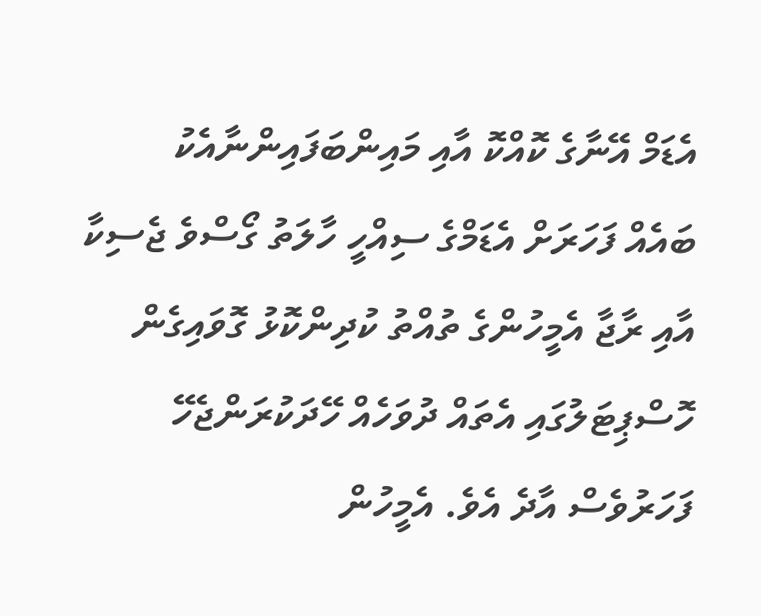އެޑަމް އޭނާގެ ކޮއްކޮ އާއި މައިންބަފައިންނާއެކު
ބައެއް ފަހަރަށް އެޑަމްގެ ސިއްހީ ހާލަތު ގޯސްވެ ޖެސިކާ އާއި ރާޖާ އެމީހުންގެ ތުއްތު ކުދިންކޮޅު ގޮވައިގެން ހޮސްޕިޓަލުގައި އެތައް ދުވަހެއް ހޭދަކުރަންޖެހޭ ފަހަރުވެސް އާދެ އެވެ. އެމީހުން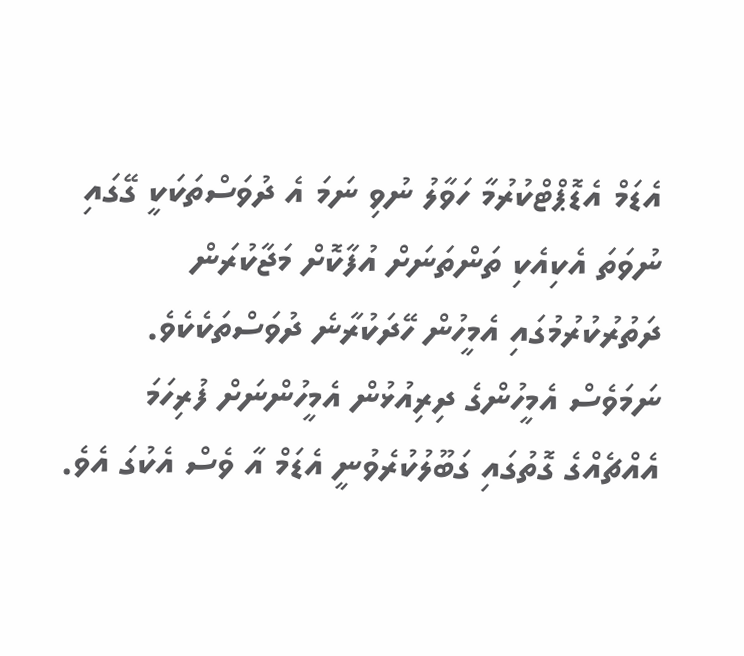އެޑަމް އެޑޮޕްޓްކުރުމާ ހަވާލު ނުވި ނަމަ އެ ދުވަސްތަކަކީ ގޭގައި ނުވަތަ އެކިއެކި ތަންތަނަށް އުފާކޮށް މަޖާކުރަން ދަތުރުކުރުމުގައި އެމީހުން ހޭދަކުރާނެ ދުވަސްތަކެކެވެ. ނަމަވެސް އެމީހުންގެ ދިރިއުޅުން އެމީހުންނަށް ފުރިހަމަ އެއްޗެއްގެ ގޮތުގައި ގަބޫލުކުރެވުނީ އެޑަމް އާ ވެސް އެކުގަ އެވެ.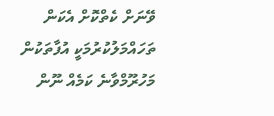ވޭނަށް ކެތްކޮށް އެކަން ތަހައްމަލުކުރުމަކީ އުފާތަކުން މަހުރޫމްވާނެ ކަމެއް ނޫން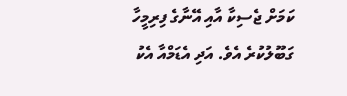ކަމަށް ޖެސިކާ އާއި އޭނާގެ ފިރިމީހާ ގަބޫލުކުރެ އެވެ. އަދި އެޑަމްއާ އެކު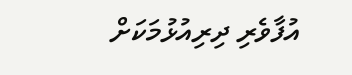އުފާވެރި ދިރިއުޅުމަކަށް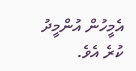އެމީހުން އުންމީދު ކުރެ އެވެ.